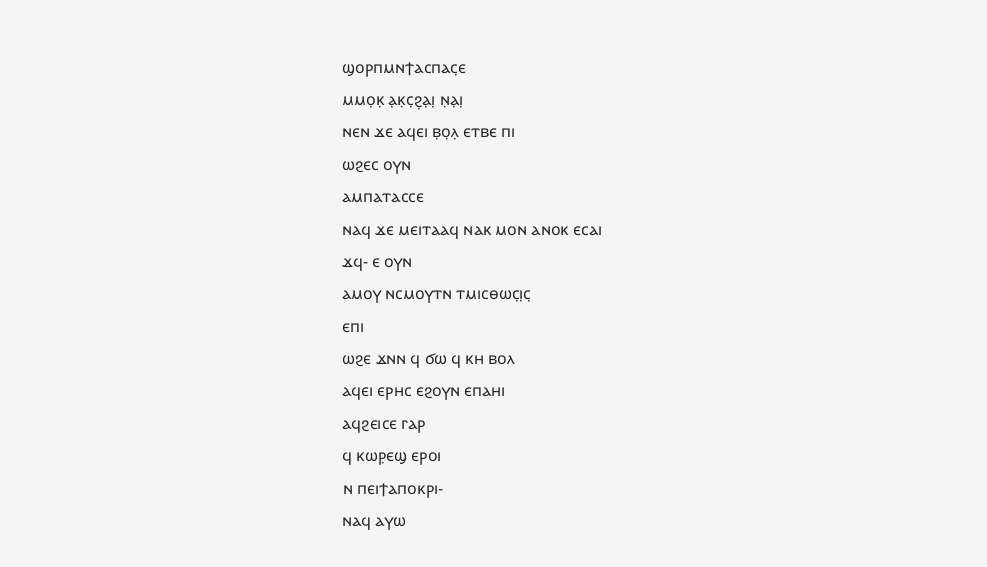ϣⲟⲣⲡⲙⲛϯⲁⲥⲡⲁⲥ̣ⲉ
ⲙⲙⲟ̣ⲕ̣ ⲁ̣ⲕ̣ⲥ̣ϩ̣ⲁ̣ⲓ̣ ⲛ̣ⲁ̣ⲓ̣
ⲛⲉⲛ ϫⲉ ⲁϥⲉⲓ ⲃ̣ⲟ̣ⲗ̣ ⲉⲧⲃⲉ ⲡⲓ
ⲱϩⲉⲥ ⲟⲩⲛ
ⲁⲙⲡⲁⲧⲁⲥⲥⲉ
ⲛⲁϥ ϫⲉ ⲙⲉⲓⲧⲁⲁϥ ⲛⲁⲕ ⲙⲟⲛ ⲁⲛⲟⲕ ⲉⲥⲁⲓ
ϫϥ- ⲉ ⲟⲩⲛ
ⲁⲙⲟⲩ ⲛⲥⲙⲟⲩⲧⲛ ⲧⲙⲓⲥⲑⲱⲥ̣ⲓ̣ⲥ̣
ⲉⲡⲓ
ⲱϩⲉ ϫⲛⲛ ϥ ϭⲱ ϥ ⲕⲏ ⲃⲟⲗ
ⲁϥⲉⲓ ⲉⲣⲏⲥ ⲉϩⲟⲩⲛ ⲉⲡⲁⲏⲓ
ⲁϥϩⲉⲓⲥⲉ ⲅⲁⲣ
ϥ ⲕⲱⲣ̣ⲉϣ ⲉⲣⲟⲓ
ⲛ ⲡⲉⲓϯⲁⲡⲟⲕⲣⲓ-
ⲛⲁϥ ⲁⲩⲱ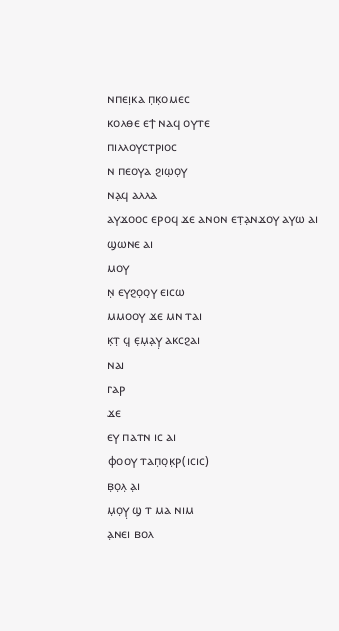ⲛⲡⲉⲓ̣ⲕⲁ ⲡ̣ⲕ̣ⲟⲙⲉⲥ
ⲕⲟⲗⲑⲉ ⲉϯ ⲛⲁϥ ⲟⲩⲧⲉ
ⲡⲓⲗⲗⲟⲩⲥⲧⲣⲓⲟⲥ
ⲛ ⲡⲉⲟⲩⲁ ϩⲓⲱ̣ⲟ̣ⲩ
ⲛⲁ̣ϥ ⲁⲗⲗⲁ
ⲁⲩϫⲟⲟⲥ ⲉⲣⲟϥ ϫⲉ ⲁⲛⲟⲛ ⲉⲧ̣ⲁ̣ⲛϫⲟⲩ ⲁⲩⲱ ⲁⲓ
ϣⲱⲛⲉ ⲁⲓ
ⲙⲟⲩ
ⲛ̣ ⲉⲩϩⲟ̣ⲟ̣ⲩ ⲉⲓⲥⲱ
ⲙⲙⲟⲟⲩ ϫⲉ ⲙⲛ ⲧⲁⲓ
ⲕ̣ⲧ̣ ϥ̣ ⲉ̣ⲙ̣ⲁ̣ⲩ̣ ⲁⲕⲥϩⲁⲓ
ⲛⲁⲓ
ⲅⲁⲣ
ϫⲉ
ⲉⲩ ⲡⲁⲧⲛ ⲓⲥ ⲁⲓ
ⲫⲟⲟⲩ ⲧⲁⲡ̣ⲟ̣ⲕ̣ⲣ(ⲓⲥⲓⲥ)
ⲃ̣ⲟ̣ⲗ̣ ⲁ̣ⲓ
ⲙ̣ⲟ̣ⲩ̣ ϣ ⲧ ⲙⲁ ⲛⲓⲙ
ⲁ̣ⲛⲉⲓ ⲃⲟⲗ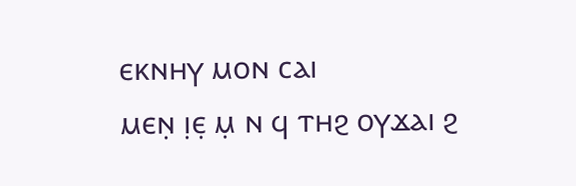ⲉⲕⲛⲏⲩ ⲙⲟⲛ ⲥⲁⲓ
ⲙⲉⲛ̣ ⲓ̣ⲉ̣ ⲙ̣ ⲛ ϥ ⲧⲏϩ ⲟⲩϫⲁⲓ ϩ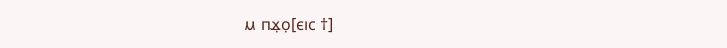ⲙ ⲡϫ̣ⲟ̣[ⲉⲓⲥ †]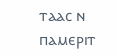ⲧⲁⲁⲥ ⲛ ⲡⲁⲙⲉⲣⲓⲧ